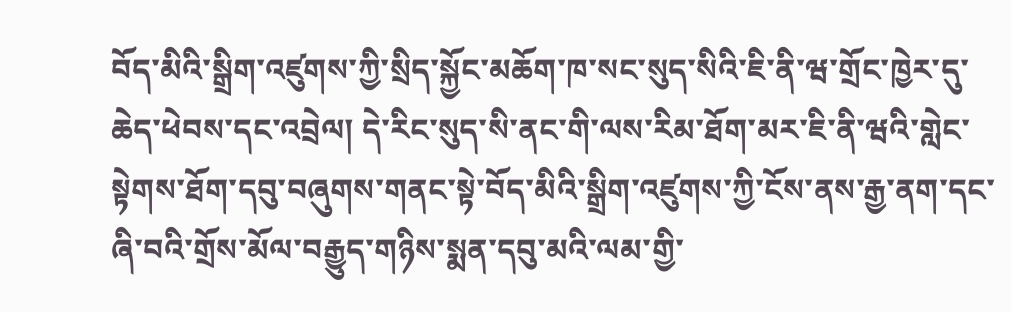བོད་མིའི་སྒྲིག་འཛུགས་ཀྱི་སྲིད་སྐྱོང་མཆོག་ཁ་སང་སུད་སིའི་ཇི་ནི་ཝ་གྲོང་ཁྱེར་དུ་ཆེད་ཕེབས་དང་འབྲེལ། དེ་རིང་སུད་སི་ནང་གི་ལས་རིམ་ཐོག་མར་ཇི་ནི་ཝའི་གླེང་སྟེགས་ཐོག་དབུ་བཞུགས་གནང་སྟེ་བོད་མིའི་སྒྲིག་འཛུགས་ཀྱི་ངོས་ནས་རྒྱ་ནག་དང་ཞི་བའི་གྲོས་མོལ་བརྒྱུད་གཉིས་སྨན་དབུ་མའི་ལམ་གྱི་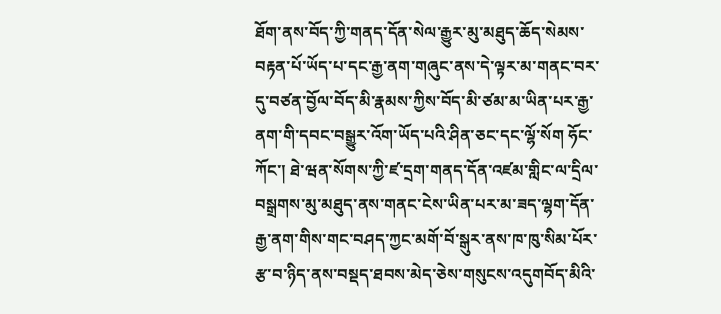ཐོག་ནས་བོད་ཀྱི་གནད་དོན་སེལ་རྒྱུར་མུ་མཐུད་ཆོད་སེམས་བརྟན་པོ་ཡོད་པ་དང་རྒྱ་ནག་གཞུང་ནས་དེ་ལྟར་མ་གནང་བར་དུ་བཙན་བྱོལ་བོད་མི་རྣམས་ཀྱིས་བོད་མི་ཙམ་མ་ཡིན་པར་རྒྱ་ནག་གི་དབང་བསྒྱུར་འོག་ཡོད་པའི་ཤིན་ཅང་དང་ལྷོ་སོག ཧོང་ཀོང་། ཐེ་ཝན་སོགས་ཀྱི་ཛ་དྲག་གནད་དོན་འཛམ་གླིང་ལ་དྲིལ་བསྒྲགས་མུ་མཐུད་ནས་གནང་ངེས་ཡིན་པར་མ་ཟད་ལྷག་དོན་རྒྱ་ནག་གིས་གང་བཤད་ཀྱང་མགོ་བོ་སྒུར་ནས་ཁ་ཁུ་སིམ་པོར་རྩ་བ་ཉིད་ནས་བསྡད་ཐབས་མེད་ཅེས་གསུངས་འདུགབོད་མིའི་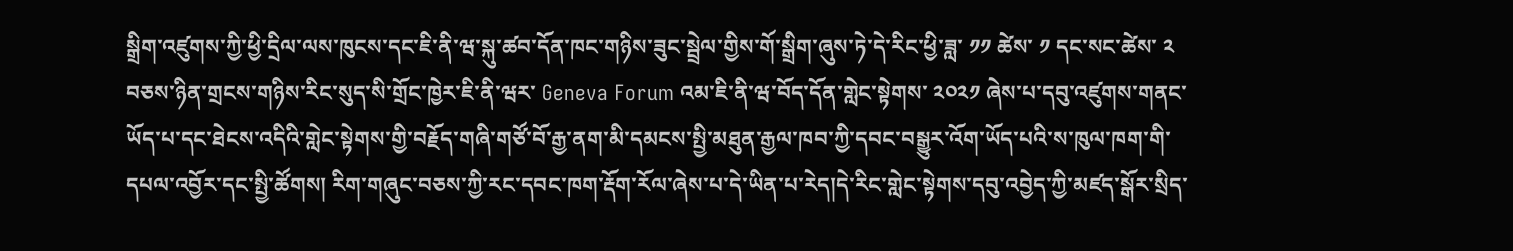སྒྲིག་འཛུགས་ཀྱི་ཕྱི་དྲིལ་ལས་ཁུངས་དང་ཇི་ནི་ཝ་སྐུ་ཚབ་དོན་ཁང་གཉིས་ཟུང་སྦྲེལ་གྱིས་གོ་སྒྲིག་ཞུས་ཏེ་དེ་རིང་ཕྱི་ཟླ་ ༡༡ ཚེས་ ༡ དང་སང་ཚེས་ ༢ བཅས་ཉིན་གྲངས་གཉིས་རིང་སུད་སི་གྲོང་ཁྱེར་ཇི་ནི་ཝར་ Geneva Forum འམ་ཇི་ནི་ཝ་བོད་དོན་གླེང་སྟེགས་ ༢༠༢༡ ཞེས་པ་དབུ་འཛུགས་གནང་ཡོད་པ་དང་ཐེངས་འདིའི་གླེང་སྟེགས་གྱི་བརྗོད་གཞི་གཙོ་བོ་རྒྱ་ནག་མི་དམངས་སྤྱི་མཐུན་རྒྱལ་ཁབ་ཀྱི་དབང་བསྒྱུར་འོག་ཡོད་པའི་ས་ཁུལ་ཁག་གི་དཔལ་འབྱོར་དང་སྤྱི་ཚོགས། རིག་གཞུང་བཅས་ཀྱི་རང་དབང་ཁག་རྡོག་རོལ་ཞེས་པ་དེ་ཡིན་པ་རེད།དེ་རིང་གླེང་སྟེགས་དབུ་འབྱེད་ཀྱི་མཛད་སྒོར་སྲིད་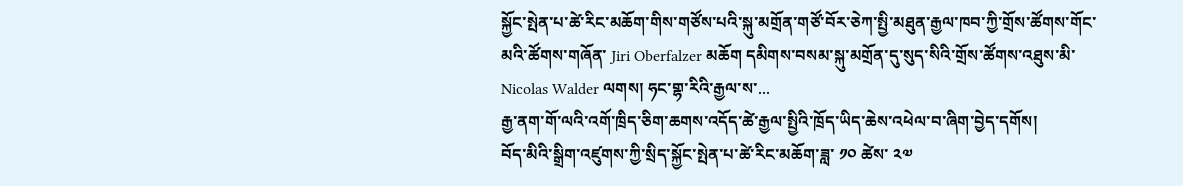སྐྱོང་སྤེན་པ་ཚེ་རིང་མཆོག་གིས་གཙོས་པའི་སྐུ་མགྲོན་གཙོ་བོར་ཅེཀ་སྤྱི་མཐུན་རྒྱལ་ཁབ་ཀྱི་གྲོས་ཚོགས་གོང་མའི་ཚོགས་གཞོན་ Jiri Oberfalzer མཆོག དམིགས་བསམ་སྐུ་མགྲོན་དུ་སུད་སིའི་གྲོས་ཚོགས་འཐུས་མི་ Nicolas Walder ལགས། ཧང་གྷ་རིའི་རྒྱལ་ས་...
རྒྱ་ནག་གོ་ལའི་འགོ་ཁྲིད་ཅིག་ཆགས་འདོད་ཚེ་རྒྱལ་སྤྱིའི་ཁྲོད་ཡིད་ཆེས་འཕེལ་བ་ཞིག་བྱེད་དགོས།
བོད་མིའི་སྒྲིག་འཛུགས་ཀྱི་སྲིད་སྐྱོང་སྤེན་པ་ཚེ་རིང་མཆོག་ཟླ་ ༡༠ ཚེས་ ༢༧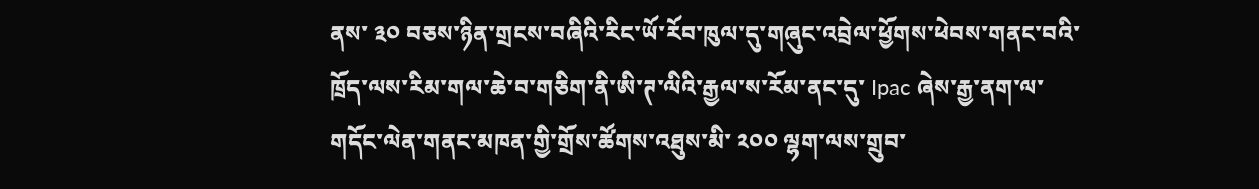ནས་ ༣༠ བཅས་ཉིན་གྲངས་བཞིའི་རིང་ཡོ་རོབ་ཁུལ་དུ་གཞུང་འབྲེལ་ཕྱོགས་ཕེབས་གནང་བའི་ཁྲོད་ལས་རིམ་གལ་ཆེ་བ་གཅིག་ནི་ཨི་ཊ་ལིའི་རྒྱལ་ས་རོམ་ནང་དུ་ Ipac ཞེས་རྒྱ་ནག་ལ་གདོང་ལེན་གནང་མཁན་གྱི་གྲོས་ཚོགས་འཐུས་མི་ ༢༠༠ ལྷག་ལས་གྲུབ་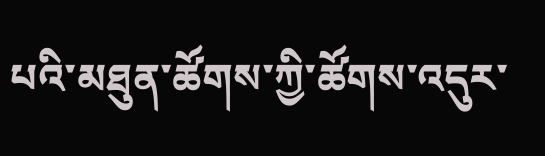པའི་མཐུན་ཚོགས་ཀྱི་ཚོགས་འདུར་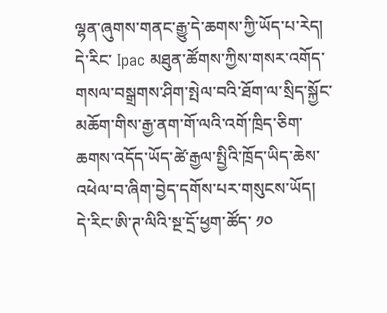ལྷན་ཞུགས་གནང་རྒྱུ་དེ་ཆགས་ཀྱི་ཡོད་པ་རེད། དེ་རིང་ Ipac མཐུན་ཚོགས་ཀྱིས་གསར་འགོད་གསལ་བསྒྲགས་ཤིག་སྤེལ་བའི་ཐོག་ལ་སྲིད་སྐྱོང་མཆོག་གིས་རྒྱ་ནག་གོ་ལའི་འགོ་ཁྲིད་ཅིག་ཆགས་འདོད་ཡོད་ཚེ་རྒྱལ་སྤྱིའི་ཁྲོད་ཡིད་ཆེས་འཕེལ་བ་ཞིག་བྱེད་དགོས་པར་གསུངས་ཡོད།   དེ་རིང་ཨི་ཊ་ལིའི་སྔ་དྲོ་ཕྱག་ཚོད་ ༡༠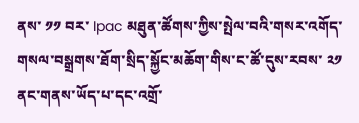ནས་ ༡༡ བར་ Ipac མཐུན་ཚོགས་ཀྱིས་སྤེལ་བའི་གསར་འགོད་གསལ་བསྒྲགས་ཐོག་སྲིད་སྐྱོང་མཆོག་གིས་ང་ཚོ་དུས་རབས་ ༢༡ ནང་གནས་ཡོད་པ་དང་འགྲོ་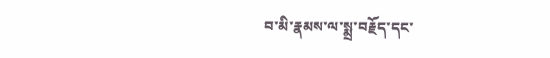བ་མི་རྣམས་ལ་སྨྲ་བརྗོད་དང་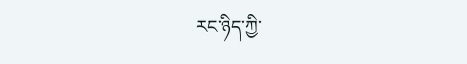རང་ཉིད་ཀྱི་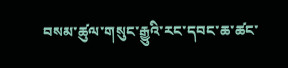བསམ་ཚུལ་གསུང་རྒྱུའི་རང་དབང་ཆ་ཚང་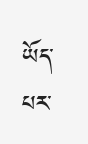ཡོད་པར་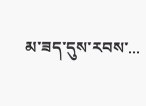མ་ཟད་དུས་རབས་...